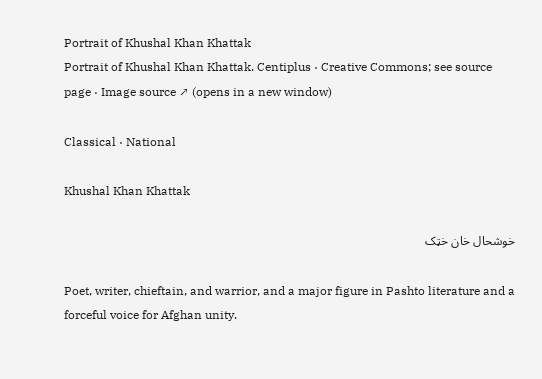Portrait of Khushal Khan Khattak
Portrait of Khushal Khan Khattak. Centiplus · Creative Commons; see source page · Image source ↗ (opens in a new window)

Classical · National

Khushal Khan Khattak

خوشحال خان خټک

Poet, writer, chieftain, and warrior, and a major figure in Pashto literature and a forceful voice for Afghan unity.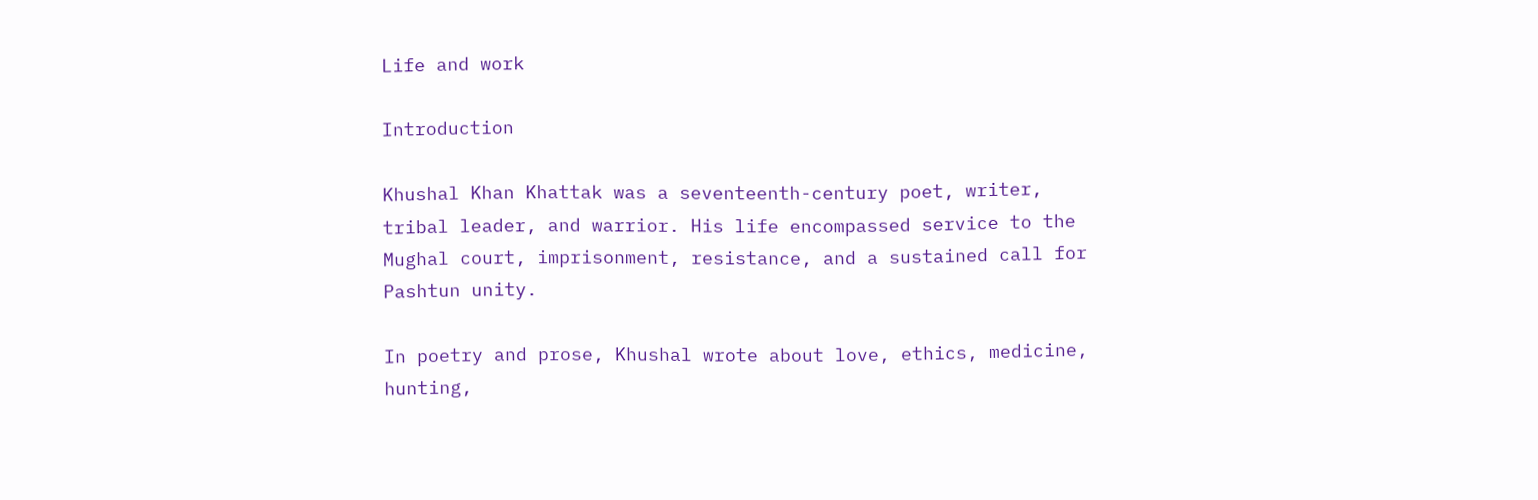Life and work

Introduction

Khushal Khan Khattak was a seventeenth-century poet, writer, tribal leader, and warrior. His life encompassed service to the Mughal court, imprisonment, resistance, and a sustained call for Pashtun unity.

In poetry and prose, Khushal wrote about love, ethics, medicine, hunting,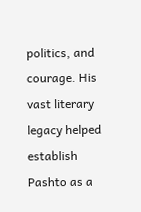politics, and courage. His vast literary legacy helped establish Pashto as a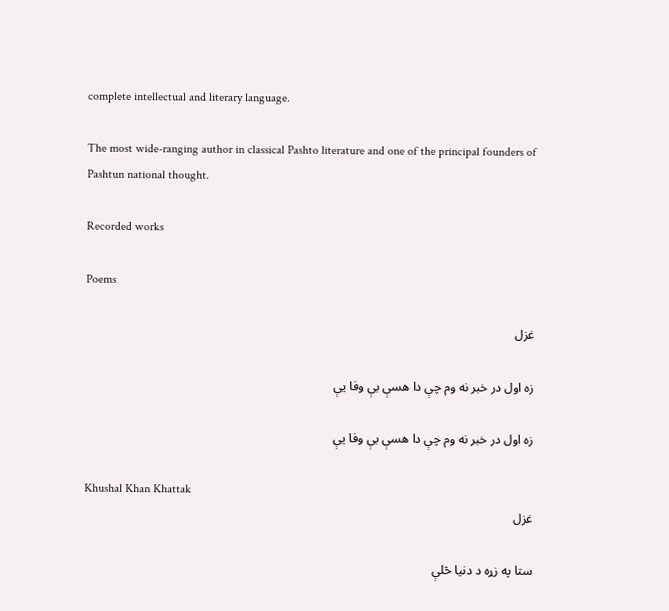complete intellectual and literary language.

The most wide-ranging author in classical Pashto literature and one of the principal founders of Pashtun national thought.

Recorded works

Poems

غزل

زه اول در خبر نه وم چې دا هسې بې وفا يې

زه اول در خبر نه وم چې دا هسې بې وفا يې

Khushal Khan Khattak
غزل

ستا په زړه د دنيا څلې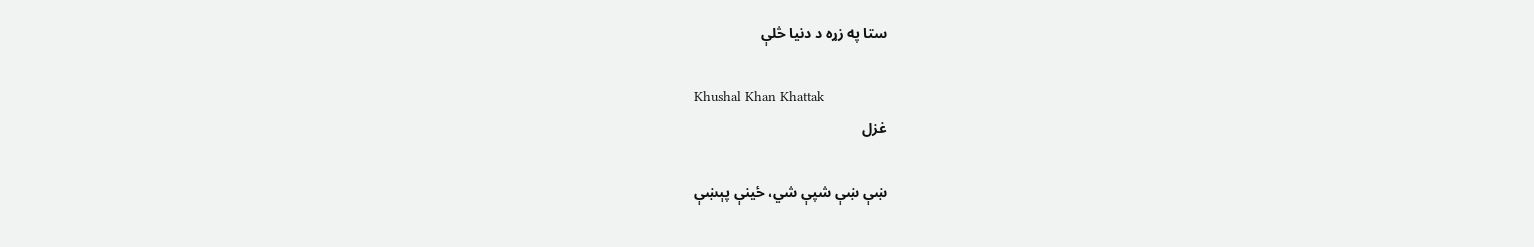ستا په زړه د دنيا څلې

Khushal Khan Khattak
غزل

ښې ښې شپې شي، ځينې پېښې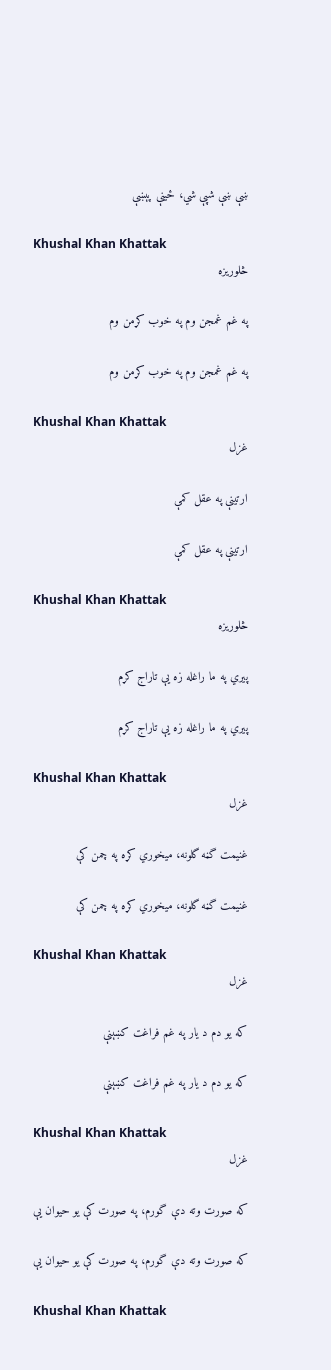ښې ښې شپې شي، ځينې پېښې

Khushal Khan Khattak
څلوريزه

په غم غمجن وم په خوب کړمن وم

په غم غمجن وم په خوب کړمن وم

Khushal Khan Khattak
غزل

ارتينې په عقل کمې

ارتينې په عقل کمې

Khushal Khan Khattak
څلوريزه

پيري په ما راغله زه يې تاراج کړم

پيري په ما راغله زه يې تاراج کړم

Khushal Khan Khattak
غزل

غنيمت گڼه گلونه، ميخوري کړه په چمن کې

غنيمت گڼه گلونه، ميخوري کړه په چمن کې

Khushal Khan Khattak
غزل

که يو دم د يار په غم فراغت کښېنې

که يو دم د يار په غم فراغت کښېنې

Khushal Khan Khattak
غزل

که صورت وته دې گورم، په صورت کې يو حيوان يې

که صورت وته دې گورم، په صورت کې يو حيوان يې

Khushal Khan Khattak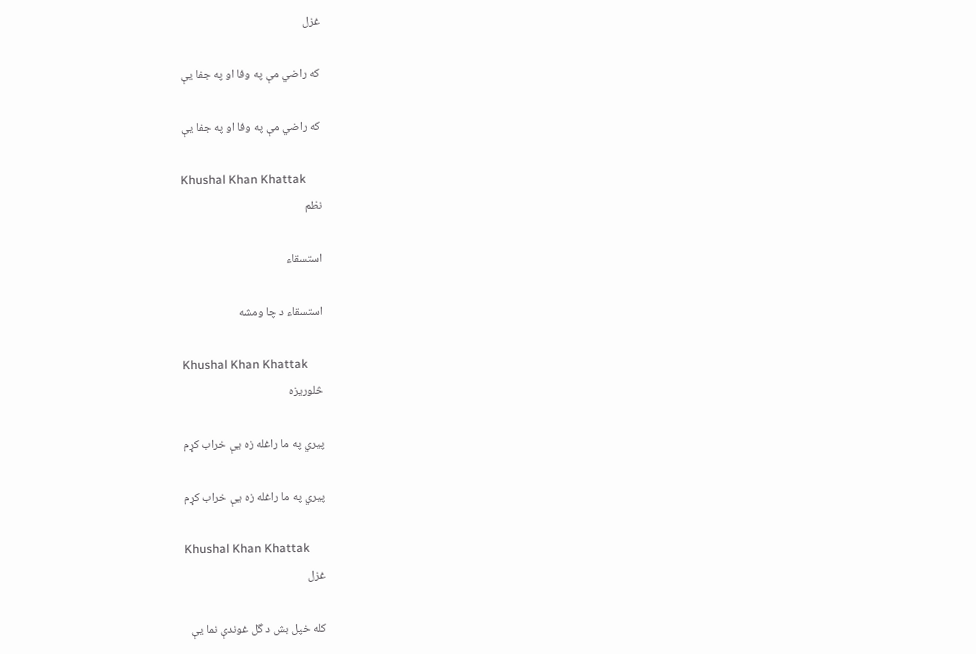غزل

که راضي مې په وفا او په جفا يې

که راضي مې په وفا او په جفا يې

Khushal Khan Khattak
نظم

استسقاء

استسقاء د چا ومشه

Khushal Khan Khattak
څلوريزه

پيري په ما راغله زه يې خراب کړم

پيري په ما راغله زه يې خراب کړم

Khushal Khan Khattak
غزل

کله خپل بش د گل غوندې نما يې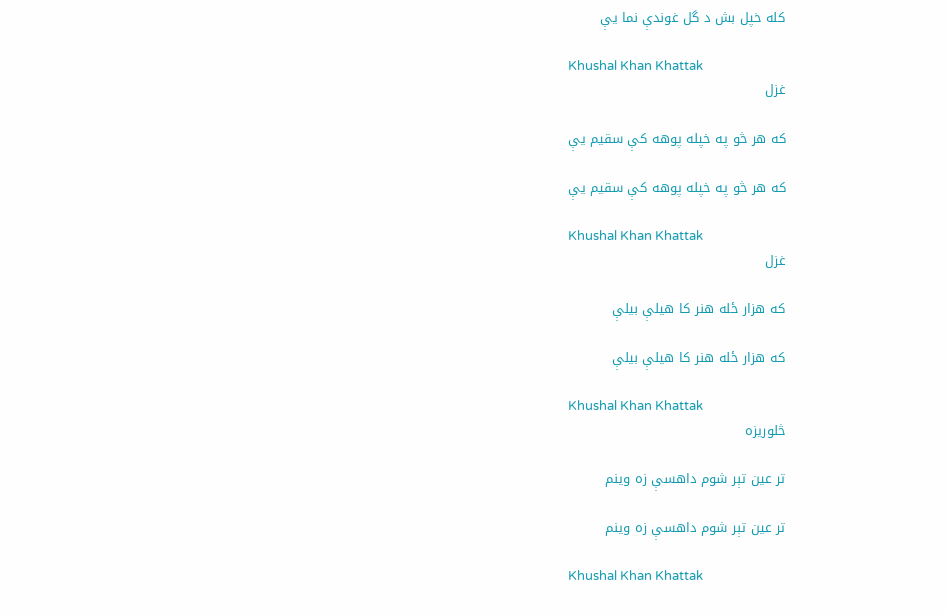کله خپل بش د گل غوندې نما يې

Khushal Khan Khattak
غزل

که هر څو په خپله پوهه کې سقيم يې

که هر څو په خپله پوهه کې سقيم يې

Khushal Khan Khattak
غزل

که هزار ځله هنر کا هيلې بيلې

که هزار ځله هنر کا هيلې بيلې

Khushal Khan Khattak
څلوريزه

تر عين تېر شوم داهسې زه وينم

تر عين تېر شوم داهسې زه وينم

Khushal Khan Khattak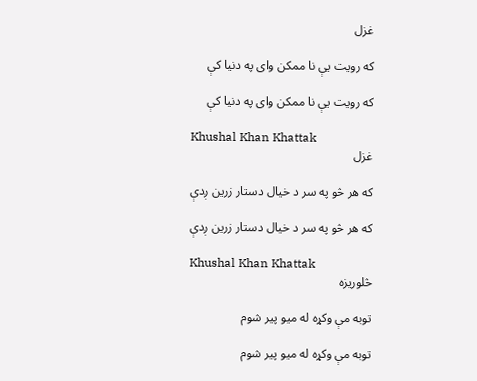غزل

که رويت يې نا ممکن وای په دنيا کې

که رويت يې نا ممکن وای په دنيا کې

Khushal Khan Khattak
غزل

که هر څو په سر د خيال دستار زرين ږدې

که هر څو په سر د خيال دستار زرين ږدې

Khushal Khan Khattak
څلوريزه

توبه مې وکړه له ميو پير شوم

توبه مې وکړه له ميو پير شوم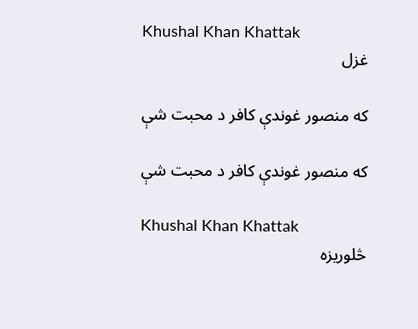Khushal Khan Khattak
غزل

که منصور غوندې کافر د محبت شې

که منصور غوندې کافر د محبت شې

Khushal Khan Khattak
څلوريزه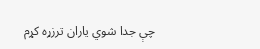چې جدا شوي ياران ترزړه کړم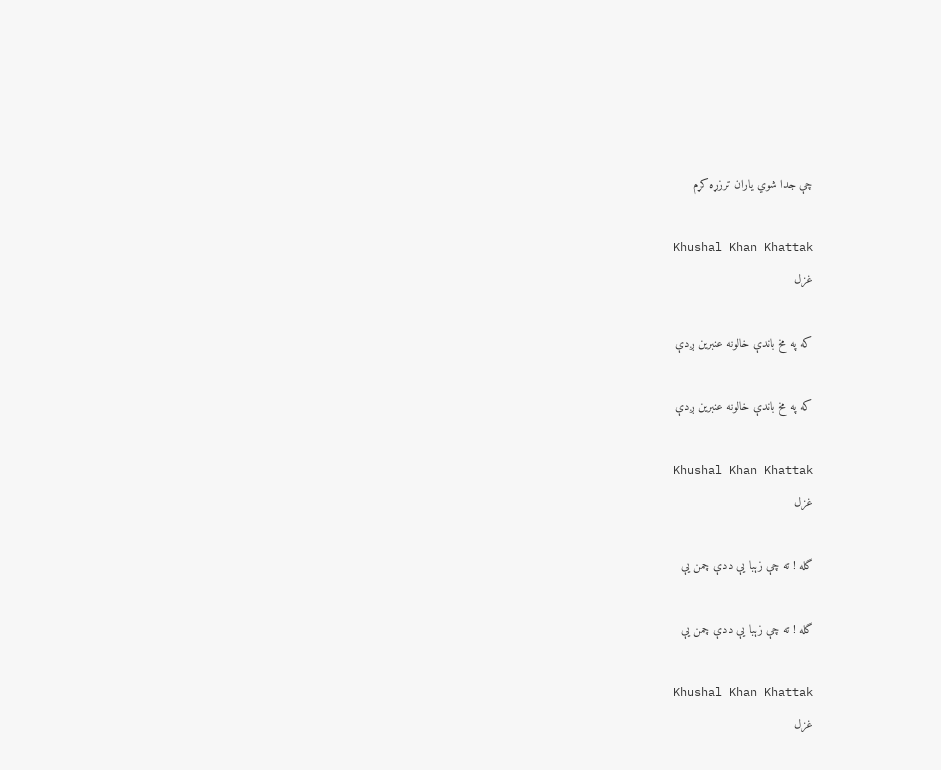چې جدا شوي ياران ترزړه کړم

Khushal Khan Khattak
غزل

که په مخ باندې خالونه عنبرين ږدې

که په مخ باندې خالونه عنبرين ږدې

Khushal Khan Khattak
غزل

گله ! ته چې زېبا يې ددې چمن يې

گله ! ته چې زېبا يې ددې چمن يې

Khushal Khan Khattak
غزل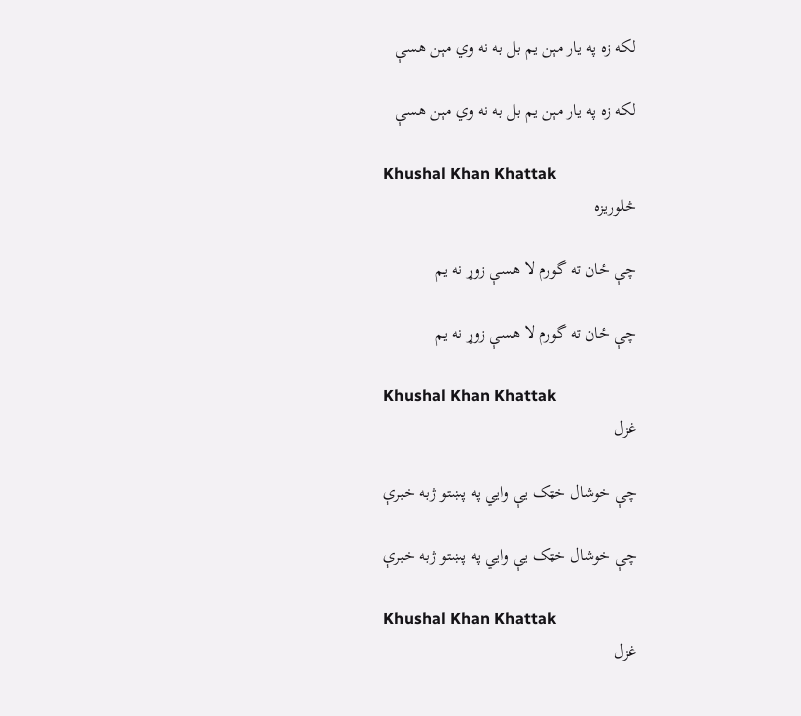لکه زه په يار مېن يم بل به نه وي مېن هسې

لکه زه په يار مېن يم بل به نه وي مېن هسې

Khushal Khan Khattak
څلوريزه

چې ځان ته گورم لا هسې زوړ نه يم

چې ځان ته گورم لا هسې زوړ نه يم

Khushal Khan Khattak
غزل

چې خوشال خټک يې وايي په پښتو ژبه خبرې

چې خوشال خټک يې وايي په پښتو ژبه خبرې

Khushal Khan Khattak
غزل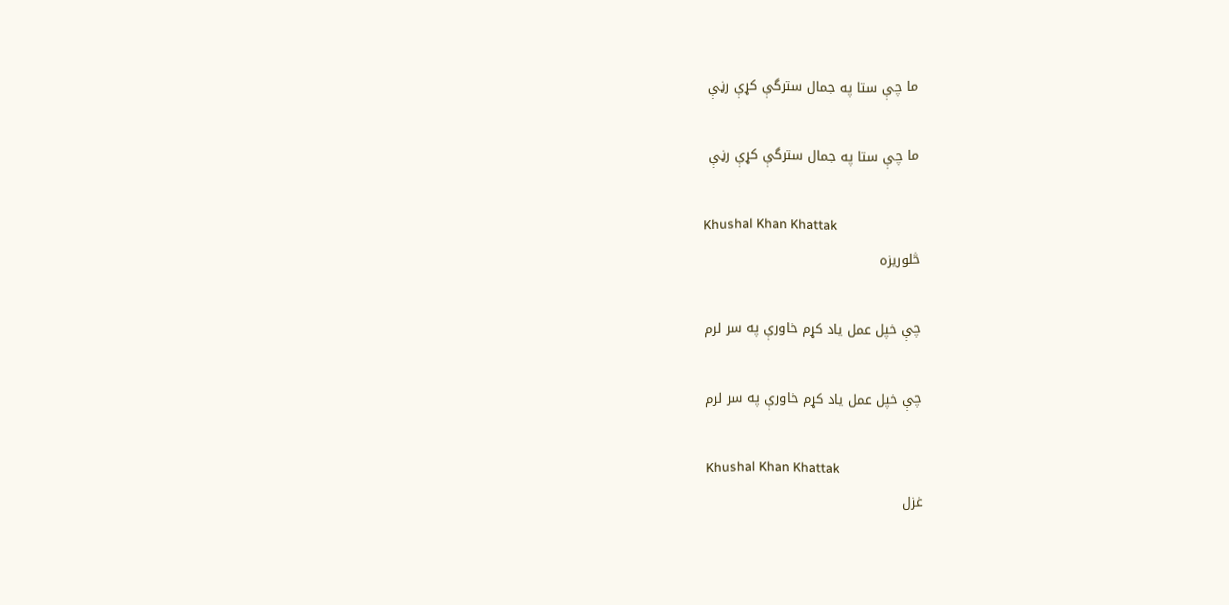ما چې ستا په جمال سترگې کړې رڼې

ما چې ستا په جمال سترگې کړې رڼې

Khushal Khan Khattak
څلوريزه

چې خپل عمل ياد کړم خاورې په سر لرم

چې خپل عمل ياد کړم خاورې په سر لرم

Khushal Khan Khattak
غزل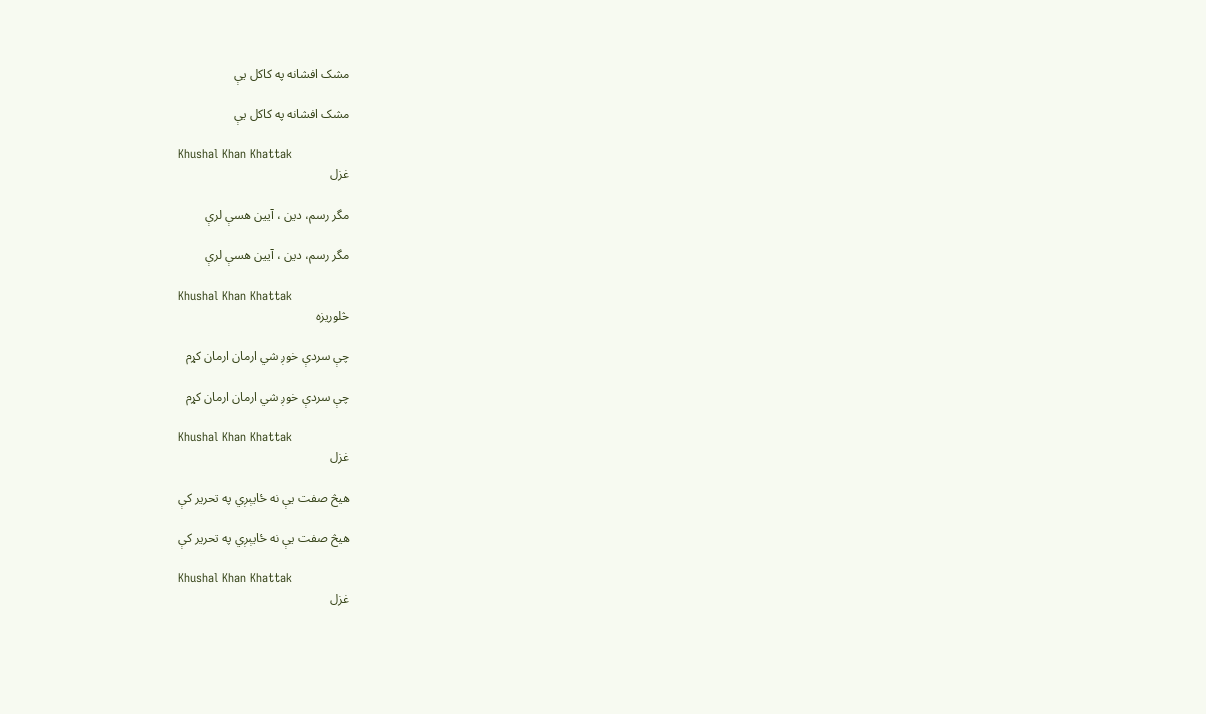مشک افشانه په کاکل يې

مشک افشانه په کاکل يې

Khushal Khan Khattak
غزل

مگر رسم، دين ، آيين هسې لرې

مگر رسم، دين ، آيين هسې لرې

Khushal Khan Khattak
څلوريزه

چې سردې خوږ شي ارمان ارمان کړم

چې سردې خوږ شي ارمان ارمان کړم

Khushal Khan Khattak
غزل

هيڅ صفت يې نه ځايېږي په تحرير کې

هيڅ صفت يې نه ځايېږي په تحرير کې

Khushal Khan Khattak
غزل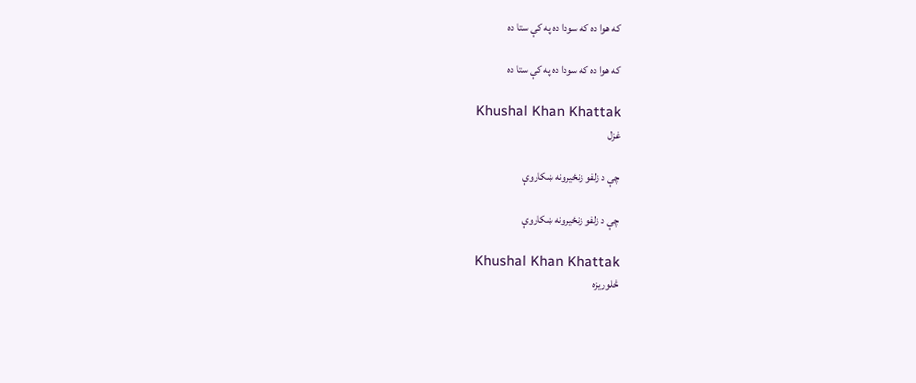که هوا ده که سودا ده په کې ستا ده

که هوا ده که سودا ده په کې ستا ده

Khushal Khan Khattak
غزل

چې د زلفو زنځيرونه ښکاروې

چې د زلفو زنځيرونه ښکاروې

Khushal Khan Khattak
څلوريزه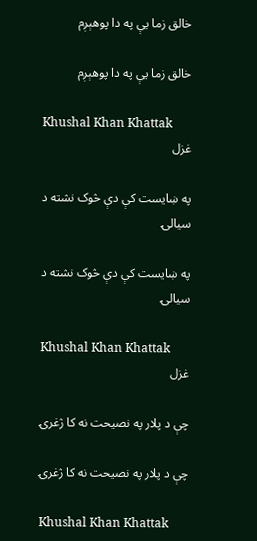خالق زما يې په دا پوهېږم

خالق زما يې په دا پوهېږم

Khushal Khan Khattak
غزل

په ښايست کې دې څوک نشته د سيالۍ

په ښايست کې دې څوک نشته د سيالۍ

Khushal Khan Khattak
غزل

چې د پلار په نصيحت نه کا ژغرۍ

چې د پلار په نصيحت نه کا ژغرۍ

Khushal Khan Khattak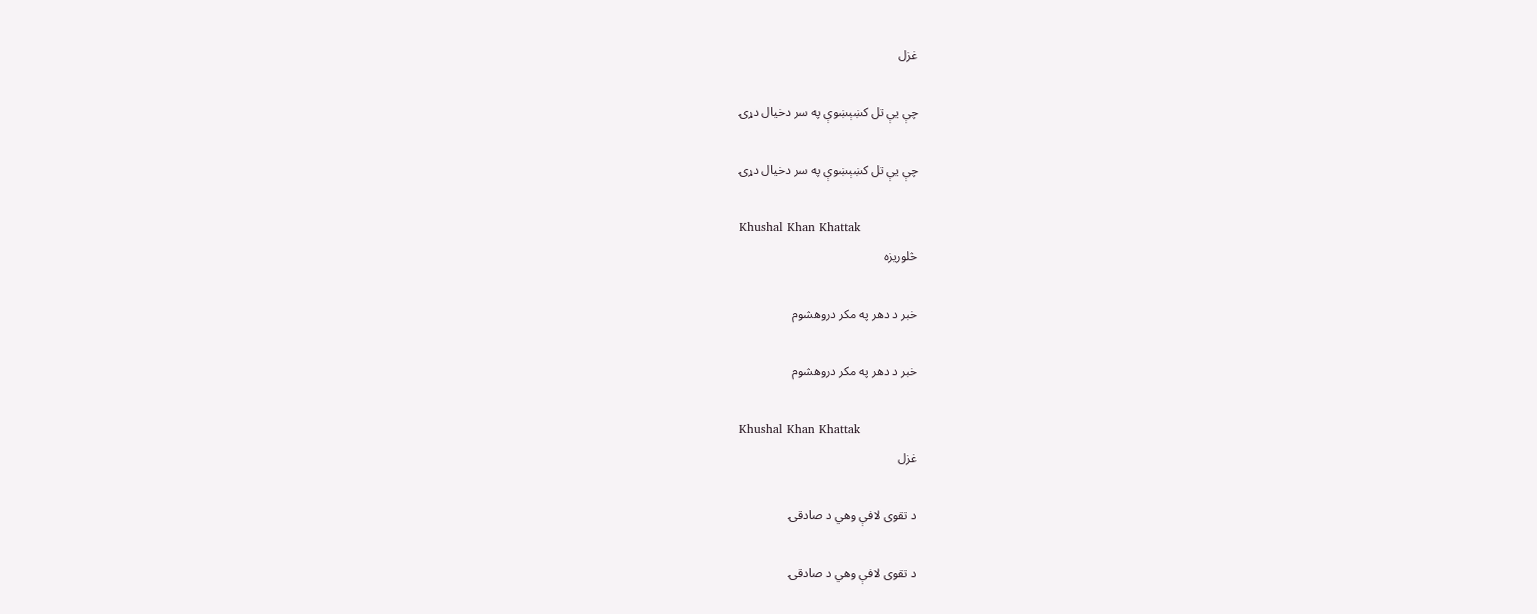غزل

چې يې تل کښېښوې په سر دخيال دړۍ

چې يې تل کښېښوې په سر دخيال دړۍ

Khushal Khan Khattak
څلوريزه

خبر د دهر په مکر دروهشوم

خبر د دهر په مکر دروهشوم

Khushal Khan Khattak
غزل

د تقوی لافې وهي د صادقۍ

د تقوی لافې وهي د صادقۍ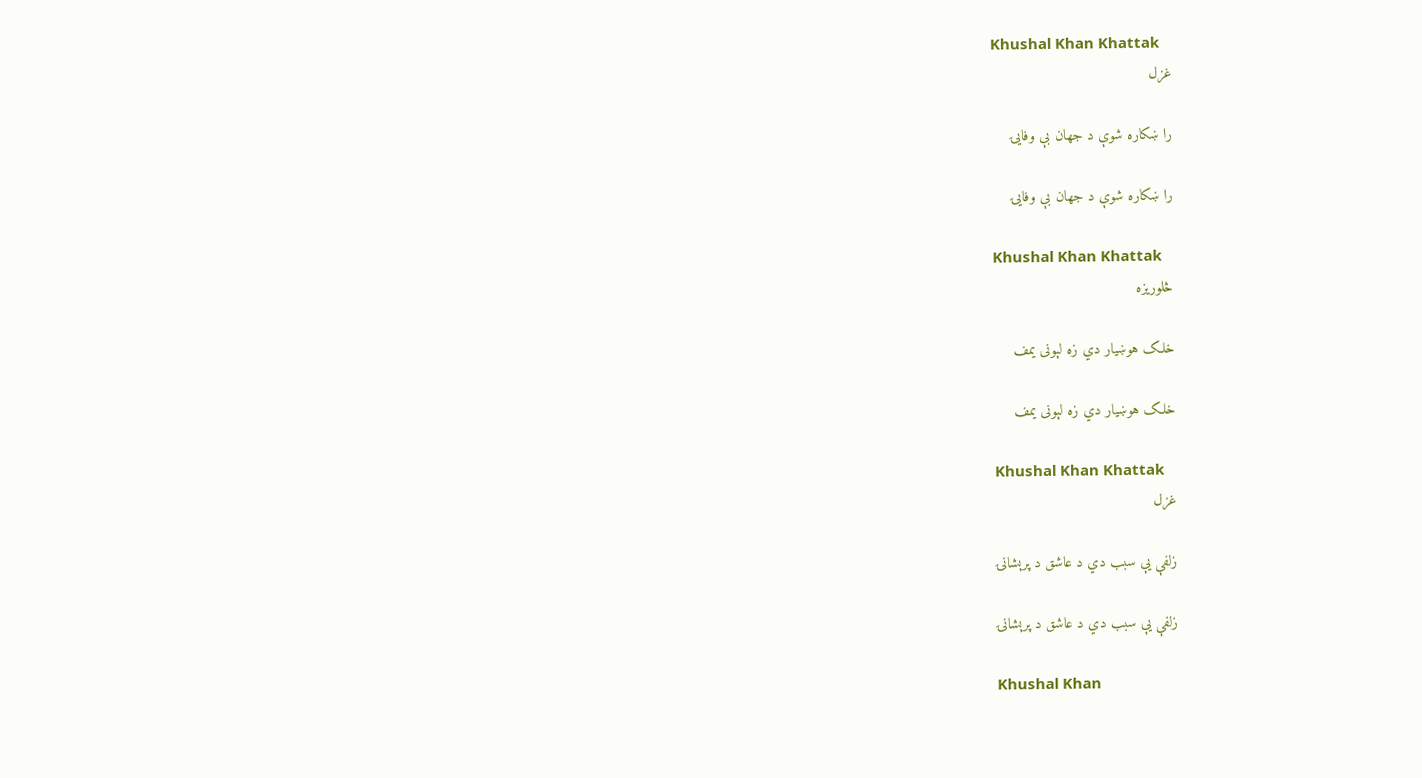Khushal Khan Khattak
غزل

را ښکاره شوې د جهان بې وفايۍ

را ښکاره شوې د جهان بې وفايۍ

Khushal Khan Khattak
څلوريزه

خلک هوښيار دي زه لېونی يمف

خلک هوښيار دي زه لېونی يمف

Khushal Khan Khattak
غزل

زلفې يې سبب دي د عاشق د پرېشانۍ

زلفې يې سبب دي د عاشق د پرېشانۍ

Khushal Khan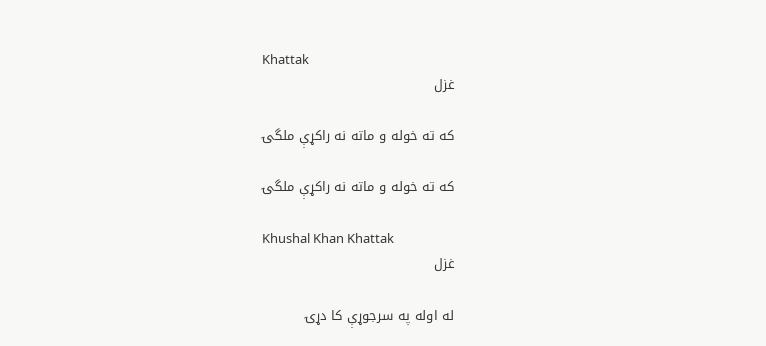Khattak
غزل

که ته خوله و ماته نه راکړې ملگۍ

که ته خوله و ماته نه راکړې ملگۍ

Khushal Khan Khattak
غزل

له اوله په سرجوړې کا دړۍ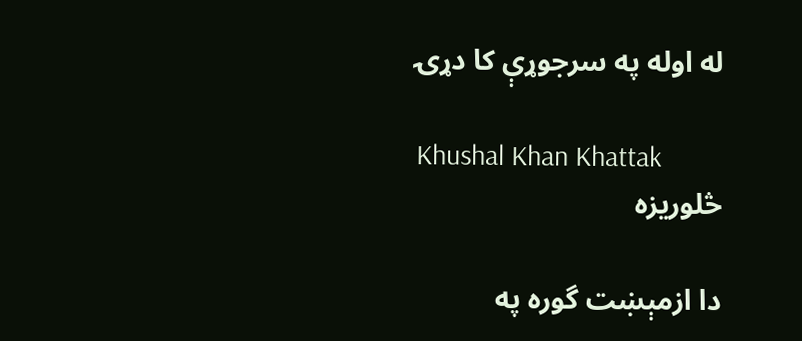له اوله په سرجوړې کا دړۍ

Khushal Khan Khattak
څلوريزه

دا ازمېښت گوره په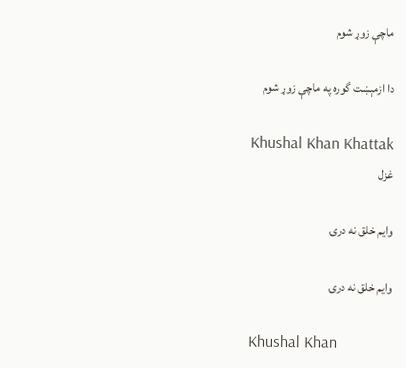ماچې زوړ شوم

دا ازمېښت گوره په ماچې زوړ شوم

Khushal Khan Khattak
غزل

وايم خلق نه درۍ

وايم خلق نه درۍ

Khushal Khan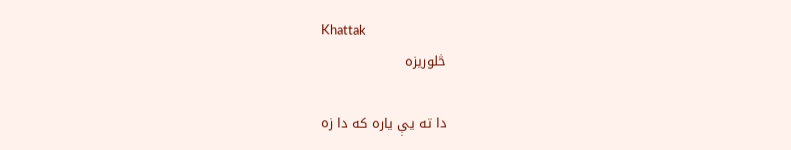Khattak
څلوريزه

دا ته يې ياره که دا زه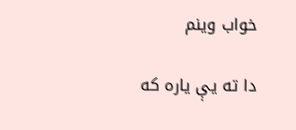خواب وينم

دا ته يې ياره که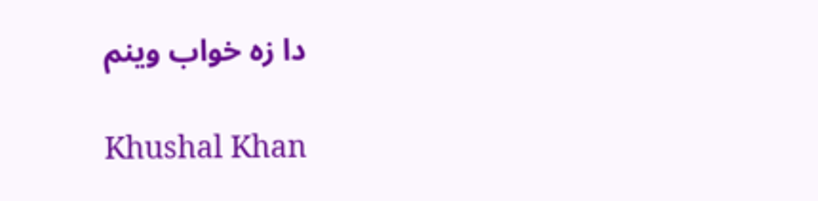دا زه خواب وينم

Khushal Khan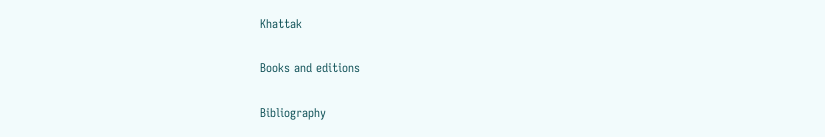Khattak

Books and editions

Bibliography